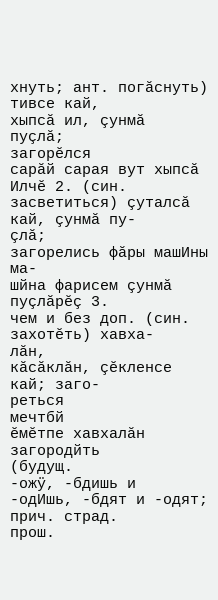хнуть; ант. погăснуть) тивсе кай,
хыпсă ил, çунмă
пуçлă;
загорĕлся
сарăй сарая вут хыпсă Илчĕ 2. (син.
засветиться) çуталсă кай, çунмă пу-
çлă;
загорелись фăры машИны ма-
шйна фарисем çунмă пуçлăрĕç 3.
чем и без доп. (син. захотĕть) хавха-
лăн,
кăсăклăн, çĕкленсе кай; заго-
реться
мечтбй
ĕмĕтпе хавхалăн
загородйть
(будущ.
-ожÿ, -бдишь и
-одИшь, -бдят и -одят; прич. страд.
прош.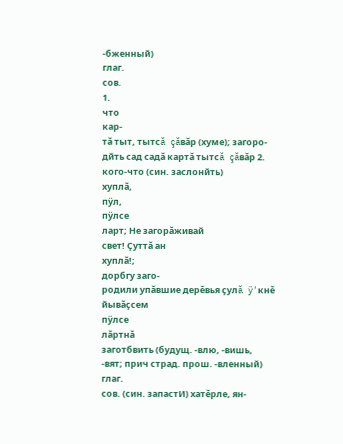-бженный)
глаг.
сов.
1.
что
кар-
тă тыт, тытсă çăвăр (хуме); загоро-
дйть сад садă картă тытсă çăвăр 2.
кого-что (син. заслонйть)
хуплă,
пÿл,
пÿлсе
ларт; Не загорăживай
свет! Çуттă ан
хуплă!;
дорбгу заго-
родили упăвшие дерĕвья çулă ÿ'кнĕ
йывăçсем
пÿлсе
лăртнă
заготбвить (будущ. -влю, -вишь,
-вят; прич страд. прош. -вленный)
глаг.
сов. (син. запастИ) хатĕрле, ян-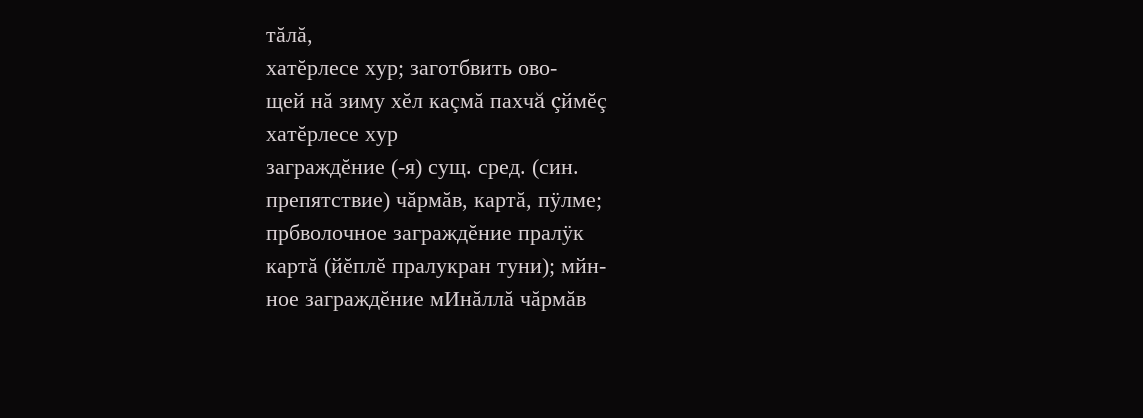тăлă,
хатĕрлесе хур; заготбвить ово-
щей нă зиму хĕл каçмă пахчă çймĕç
хатĕрлесе хур
заграждĕние (-я) сущ. сред. (син.
препятствие) чăрмăв, картă, пÿлме;
прбволочное заграждĕние пралÿк
картă (йĕплĕ пралукран туни); мйн-
ное заграждĕние мИнăллă чăрмăв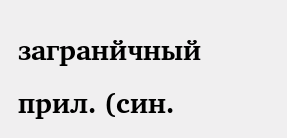загранйчный прил. (син.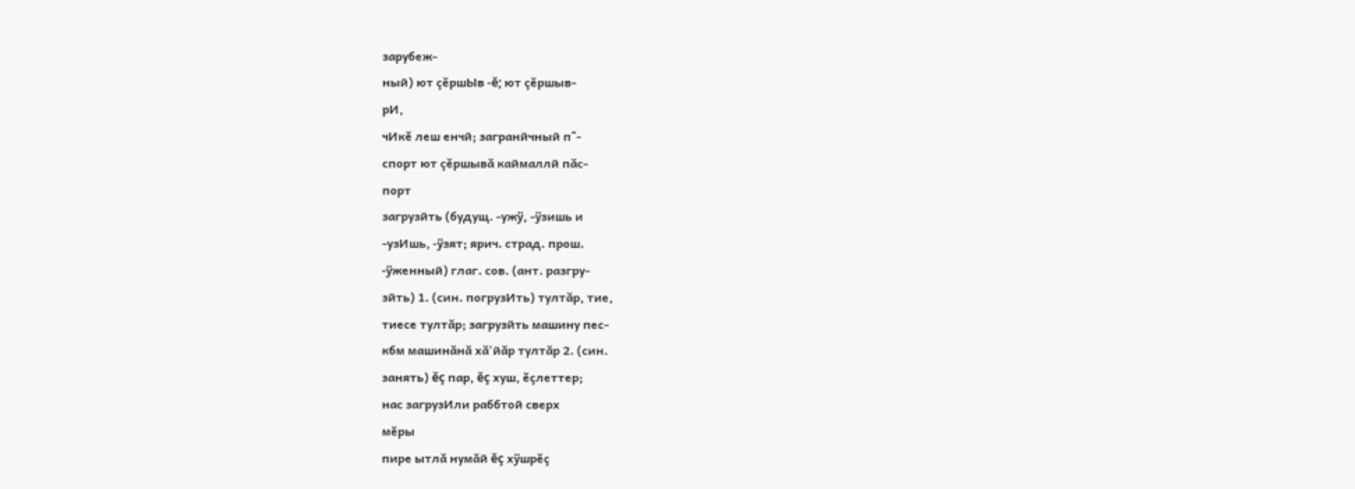зарубеж-
ный) ют çĕршЫв -ĕ; ют çĕршыв-
рИ,
чИкĕ леш енчй; загранйчный п^-
спорт ют çĕршывă каймаллй пăс-
порт
загрузйть (будущ. -ужÿ, -ÿзишь и
-узИшь, -ÿзят; ярич. страд. прош.
-ÿженный) глаг. сов. (ант. разгру-
зйть) 1. (син. погрузИть) тултăр, тие,
тиесе тултăр; загрузйть машину пес-
кбм машинăнă хă'йăр тултăр 2. (син.
занять) ĕç пар, ĕç хуш, ĕçлеттер;
нас загрузИли раббтой сверх
мĕры
пире ытлă нумăй ĕç хÿшрĕç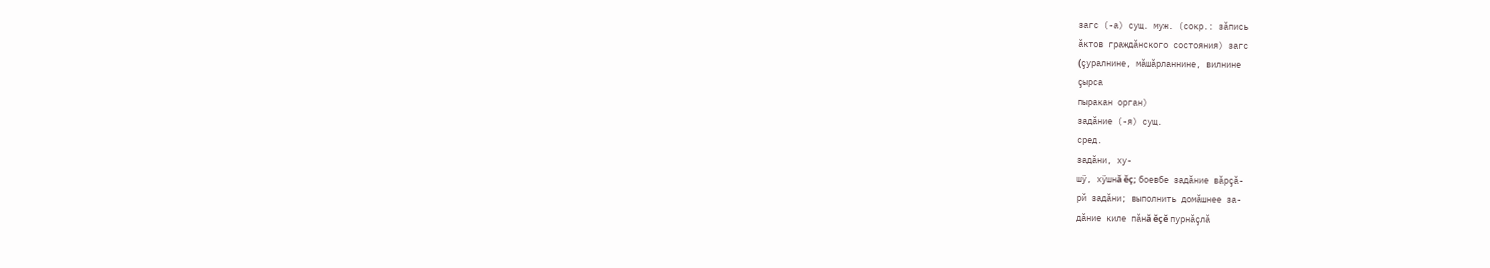загс (-а) сущ. муж. (сокр.: зăпись
ăктов граждăнского состояния) загс
(çуралнине, мăшăрланнине, вилнине
çырса
пыракан орган)
задăние (-я) сущ.
сред.
задăни, ху-
шÿ, хÿшнă ĕç; боевбе задăние вăрçă-
рй задăни; выполнить домăшнее за-
дăние киле пăнă ĕçĕ пурнăçлă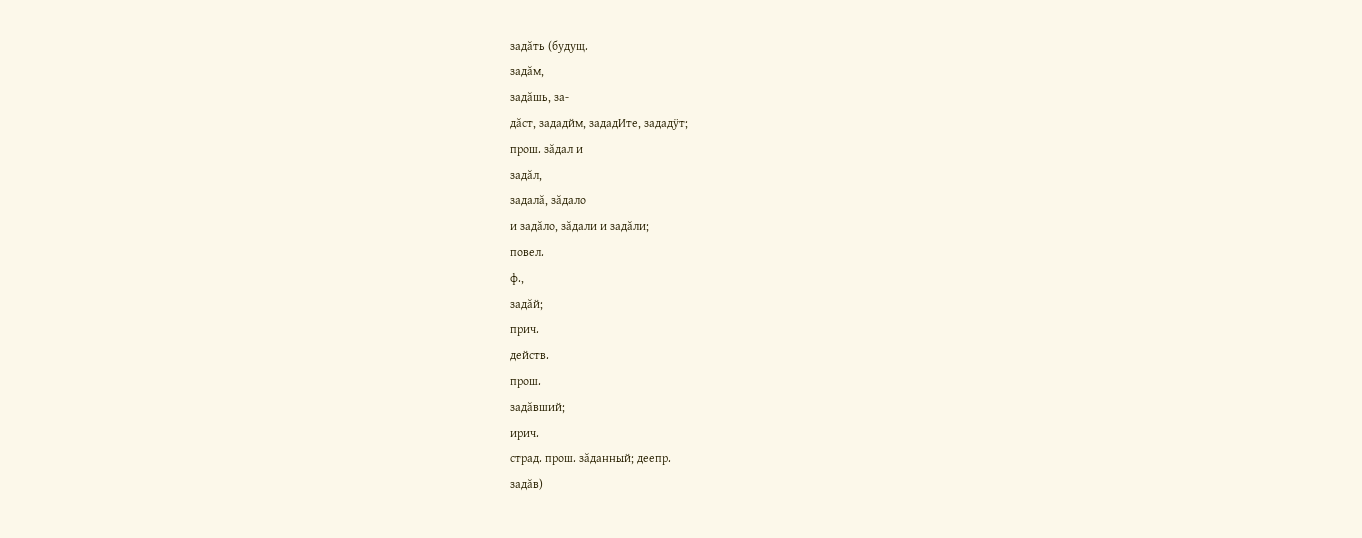задăть (будущ.
задăм,
задăшь, за-
дăст, зададйм, зададИте, зададÿт;
прош. зăдал и
задăл,
задалă, зăдало
и задăло, зăдали и задăли;
повел.
ф.,
задăй;
прич.
действ.
прош.
задăвший;
ирич.
страд. прош. зăданный; деепр.
задăв)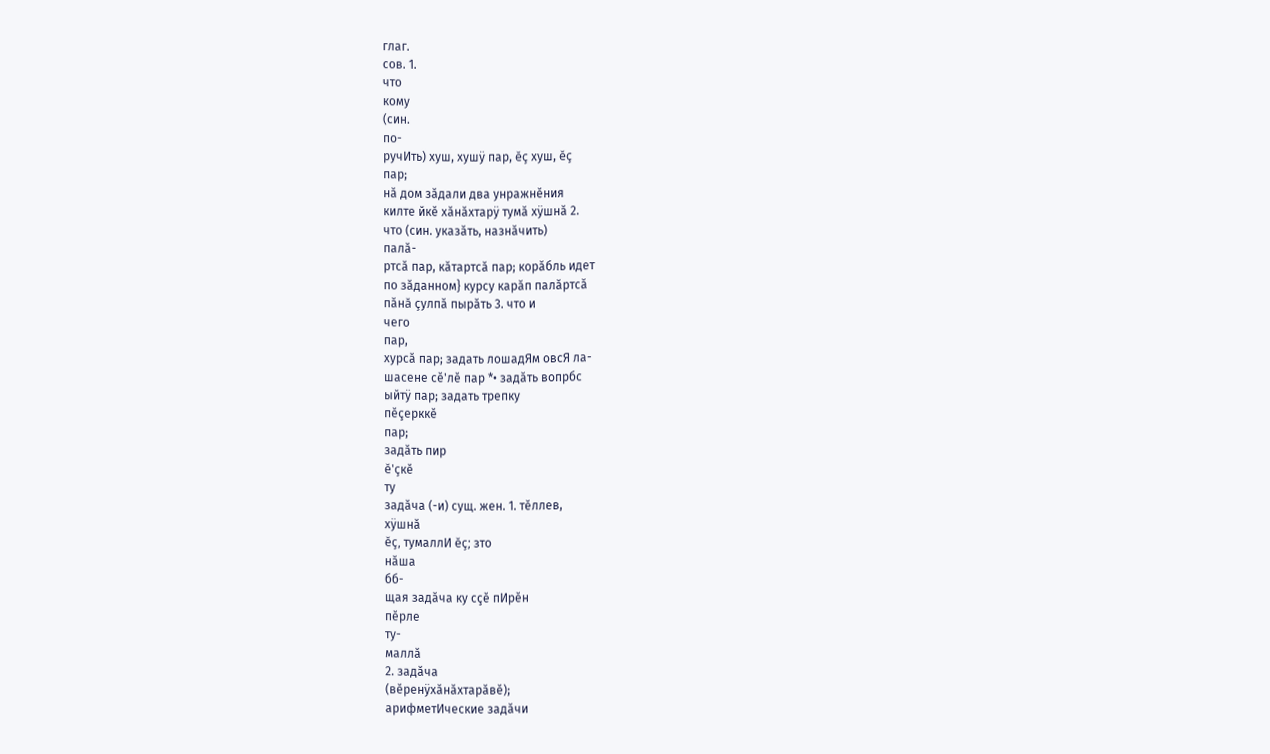глаг.
сов. 1.
что
кому
(син.
по-
ручИть) хуш, хушÿ пар, ĕç хуш, ĕç
пар;
нă дом зăдали два унражнĕния
килте йкĕ хăнăхтарÿ тумă хÿшнă 2.
что (син. указăть, назнăчить)
палă-
ртсă пар, кăтартсă пар; корăбль идет
по зăданном} курсу карăп палăртсă
пăнă çулпă пырăть 3. что и
чего
пар,
хурсă пар; задать лошадЯм овсЯ ла-
шасене сĕ'лĕ пар *• задăть вопрбс
ыйтÿ пар; задать трепку
пĕçерккĕ
пар;
задăть пир
ĕ'çкĕ
ту
задăча (-и) сущ. жен. 1. тĕллев,
хÿшнă
ĕç, тумаллИ ĕç; зто
нăша
бб-
щая задăча ку сçĕ пИрĕн
пĕрле
ту-
маллă
2. задăча
(вĕренÿхăнăхтарăвĕ);
арифметИческие задăчи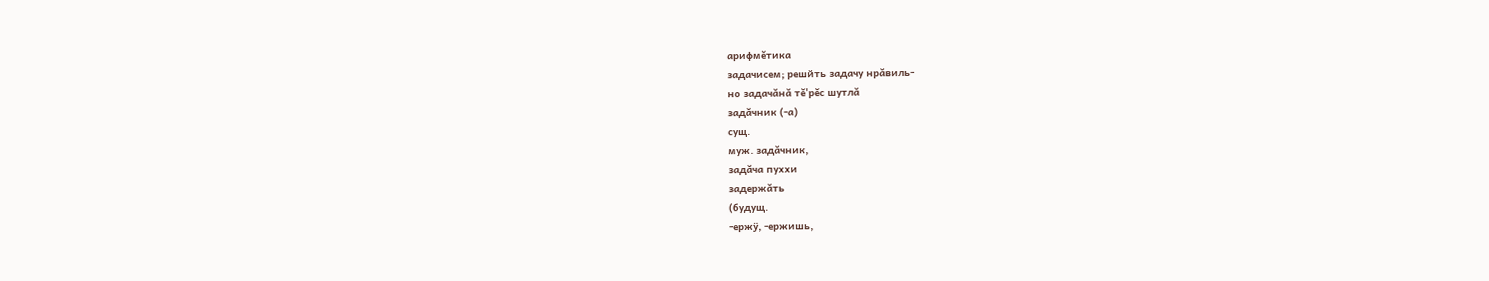арифмĕтика
задачисем; решйть задачу нрăвиль-
но задачăнă тĕ'рĕс шутлă
задăчник (-а)
сущ.
муж. задăчник,
задăча пуххи
задержăть
(будущ.
-ержÿ, -ержишь,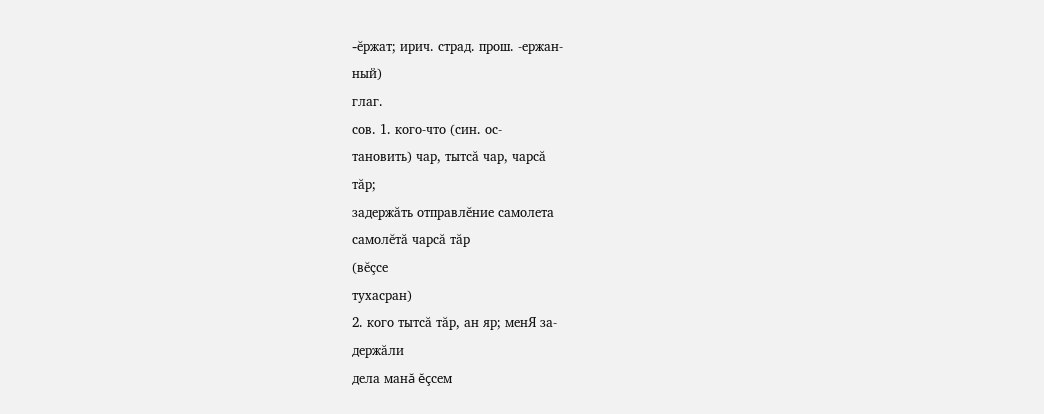-ĕржат; ирич. страд. прош. -ержан-
ный)
глаг.
сов. 1. кого-что (син. ос-
тановить) чар, тытсă чар, чарсă
тăр;
задержăть отправлĕние самолета
самолĕтă чарсă тăр
(вĕçсе
тухасран)
2. кого тытсă тăр, ан яр; менЯ за-
держăли
дела манă ĕçсем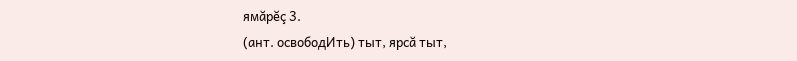ямăрĕç 3.
(ант. освободИть) тыт, ярсă тыт,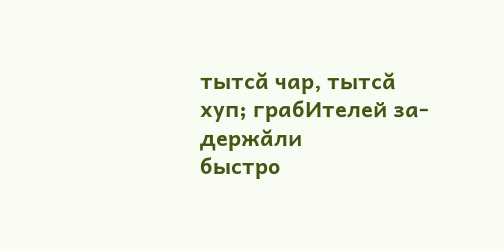тытсă чар, тытсă хуп; грабИтелей за-
держăли
быстро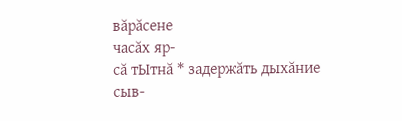вăрăсене
часăх яр-
сă тЫтнă * задержăть дыхăние сыв-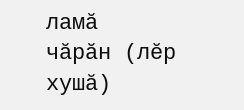ламă
чăрăн (лĕр хушă)